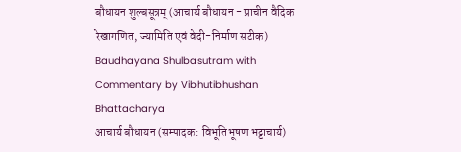बौधायन शुल्बसूत्रम् (आचार्य बौधायन - प्राचीन वैदिक रेखागणित, ज्यामिति एवं वेदी-निर्माण सटीक)
Baudhayana Shulbasutram with Commentary by Vibhutibhushan Bhattacharya
आचार्य बौधायन (सम्पादक: विभूतिभूषण भट्टाचार्य)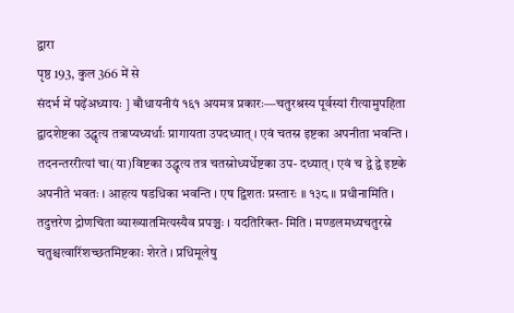द्वारा
पृष्ठ 193, कुल 366 में से
संदर्भ में पढ़ेंअध्यायः ] बौधायनीयं १६१ अयमत्र प्रकारः—चतुरश्रस्य पूर्वस्यां रीत्यामुपहिता द्वादशेष्टका उद्धृत्य तत्राप्यध्यर्धाः प्रागायता उपदध्यात् । एवं चतस्र इष्टका अपनीता भवन्ति । तदनन्तररीत्यां चा(या)विष्टका उद्धृत्य तत्र चतस्रोध्यर्धेष्टका उप- दध्यात् । एवं च द्वे द्वे इष्टके अपनीते भवतः । आहत्य षडधिका भवन्ति । एष द्विशतः प्रस्तारः ॥ १३८ ॥ प्रधीनामिति । तदुत्तरेण द्रोणचिता व्याख्यातमित्यस्यैव प्रपञ्चः । यदतिरिक्त- मिति । मण्डलमध्यचतुरस्रे चतुश्चत्वारिंशच्छतमिष्टकाः शेरते । प्रधिमूलेषु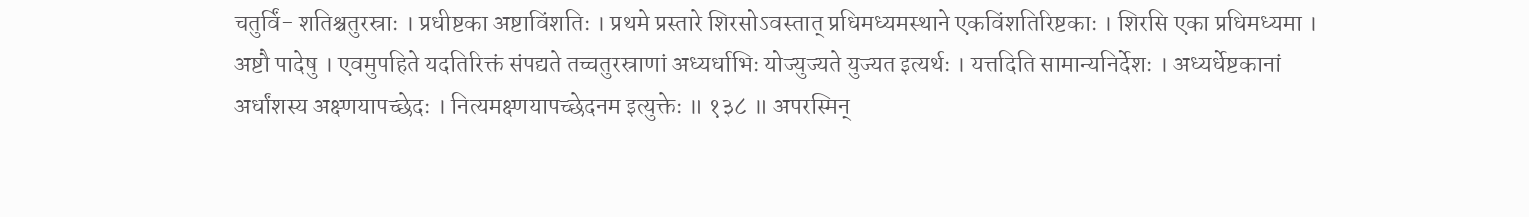चतुर्विं- शतिश्चतुरस्राः । प्रधीष्टका अष्टाविंशतिः । प्रथमे प्रस्तारे शिरसोऽवस्तात् प्रधिमध्यमस्थाने एकविंशतिरिष्टकाः । शिरसि एका प्रधिमध्यमा । अष्टौ पादेषु । एवमुपहिते यदतिरिक्तं संपद्यते तच्चतुरस्राणां अध्यर्धाभिः योज्युज्यते युज्यत इत्यर्थः । यत्तदिति सामान्यनिर्देशः । अध्यर्धेष्टकानां अर्धांशस्य अक्ष्णयापच्छेदः । नित्यमक्ष्णयापच्छेदनम इत्युक्तेः ॥ १३८ ॥ अपरस्मिन्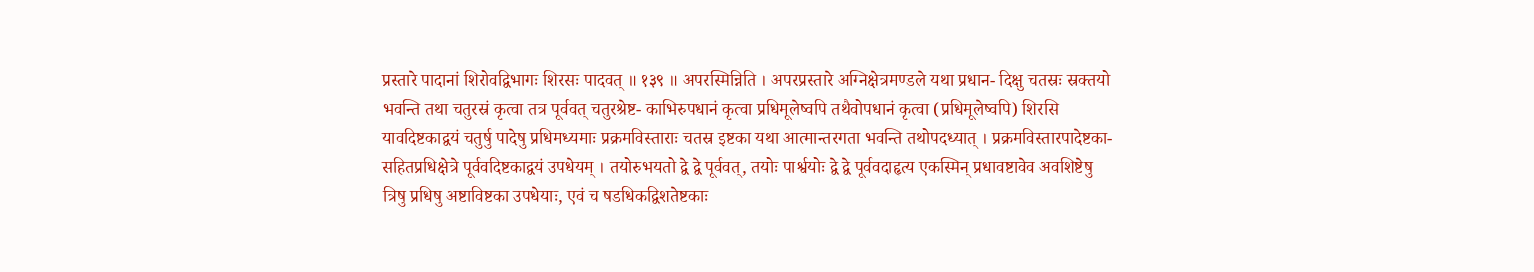प्रस्तारे पादानां शिरोवद्विभागः शिरसः पादवत् ॥ १३९ ॥ अपरस्मिन्निति । अपरप्रस्तारे अग्निक्षेत्रमण्डले यथा प्रधान- दिक्षु चतस्रः स्रक्तयो भवन्ति तथा चतुरस्रं कृत्वा तत्र पूर्ववत् चतुरश्रेष्ट- काभिरुपधानं कृत्वा प्रधिमूलेष्वपि तथैवोपधानं कृत्वा (प्रधिमूलेष्वपि) शिरसि यावदिष्टकाद्वयं चतुर्षु पादेषु प्रधिमध्यमाः प्रक्रमविस्ताराः चतस्र इष्टका यथा आत्मान्तरगता भवन्ति तथोपदध्यात् । प्रक्रमविस्तारपादेष्टका- सहितप्रधिक्षेत्रे पूर्ववदिष्टकाद्वयं उपधेयम् । तयोरुभयतो द्वे द्वे पूर्ववत्, तयोः पार्श्वयोः द्वे द्वे पूर्ववदाहृत्य एकस्मिन् प्रधावष्टावेव अवशिष्टेषु त्रिषु प्रधिषु अष्टाविष्टका उपधेयाः, एवं च षडधिकद्विशतेष्टकाः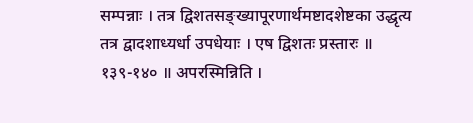सम्पन्नाः । तत्र द्विशतसङ्ख्यापूरणार्थमष्टादशेष्टका उद्धृत्य तत्र द्वादशाध्यर्धा उपधेयाः । एष द्विशतः प्रस्तारः ॥ १३९-१४० ॥ अपरस्मिन्निति ।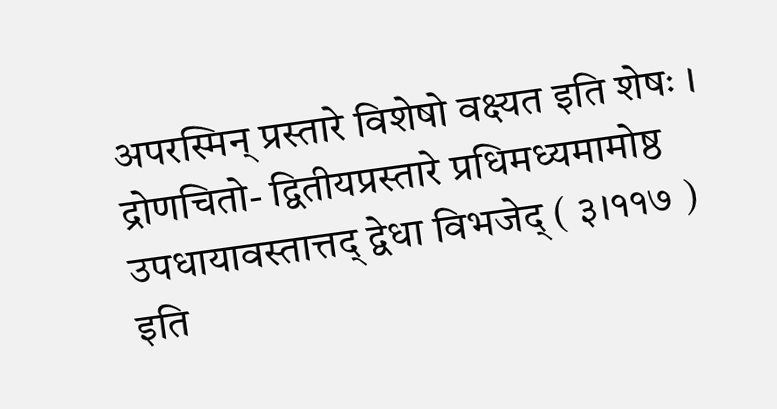अपरस्मिन् प्रस्तारे विशेषो वक्ष्यत इति शेषः । द्रोणचितो- द्वितीयप्रस्तारे प्रधिमध्यमामोष्ठ उपधायावस्तात्तद् द्वेधा विभजेद् ( ३।११७ ) इति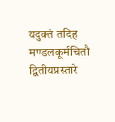यदुक्तं तदिह मण्डलकूर्मचितौ द्वितीयप्रस्तारे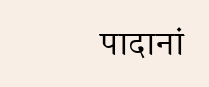पादानां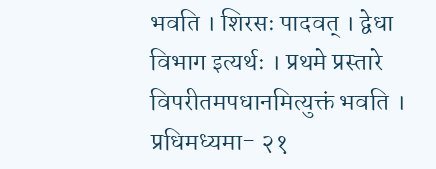भवति । शिरसः पादवत् । द्वेधा विभाग इत्यर्थः । प्रथमे प्रस्तारे विपरीतमपधानमित्युक्तं भवति । प्रधिमध्यमा- २१